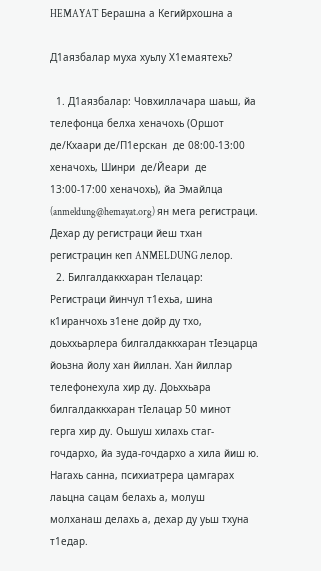HEMAYAT Берашна а Кегийрхошна а

Д1аязбалар муха хуьлу Х1емаятехь?

  1. Д1аязбалар: Човхиллачара шаьш, йа телефонца белха хеначохь (Оршот де/Кхаари де/П1ерскан  де 08:00-13:00 хеначохь, Шинри  де/Йеари  де 13:00-17:00 хеначохь), йа Эмайлца (anmeldung@hemayat.org) ян мега регистраци. Дехар ду регистраци йеш тхан регистрацин кеп ANMELDUNG лелор.
  2. Билгалдаккхаран тӀелацар: Регистраци йинчул т1ехьа, шина к1иранчохь з1ене дойр ду тхо, доьххьарлера билгалдаккхаран тӀеэцарца йоьзна йолу хан йиллан. Хан йиллар телефонехула хир ду. Доьххьара билгалдаккхаран тӀелацар 50 минот герга хир ду. Оьшуш хилахь стаг-гочдархо, йа зуда-гочдархо а хила йиш ю. Нагахь санна, психиатрера цамгарах лаьцна сацам белахь а, молуш молханаш делахь а, дехар ду уьш тхуна т1едар.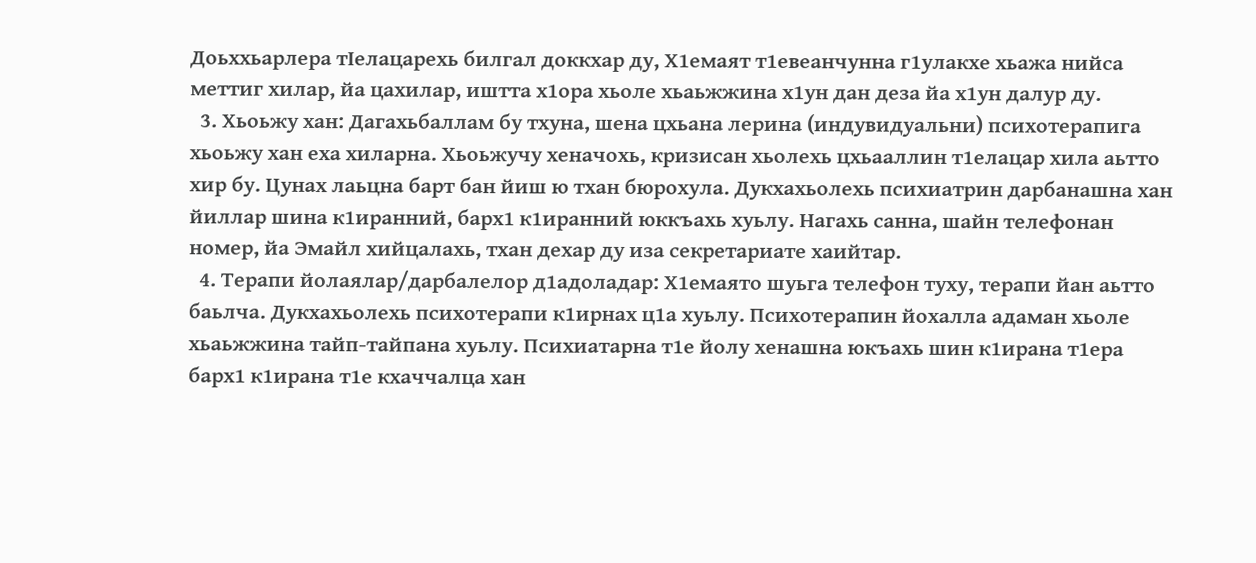Доьххьарлера тӀелацарехь билгал доккхар ду, Х1емаят т1евеанчунна г1улакхе хьажа нийса меттиг хилар, йа цахилар, иштта х1ора хьоле хьаьжжина х1ун дан деза йа х1ун далур ду.
  3. Хьоьжу хан: Дагахьбаллам бу тхуна, шена цхьана лерина (индувидуальни) психотерапига хьоьжу хан еха хиларна. Хьоьжучу хеначохь, кризисан хьолехь цхьааллин т1елацар хила аьтто хир бу. Цунах лаьцна барт бан йиш ю тхан бюрохула. Дукхахьолехь психиатрин дарбанашна хан йиллар шина к1иранний, барх1 к1иранний юккъахь хуьлу. Нагахь санна, шайн телефонан номер, йа Эмайл хийцалахь, тхан дехар ду иза секретариате хаийтар.
  4. Терапи йолаялар/дарбалелор д1адоладар: Х1емаято шуьга телефон туху, терапи йан аьтто баьлча. Дукхахьолехь психотерапи к1ирнах ц1а хуьлу. Психотерапин йохалла адаман хьоле хьаьжжина тайп-тайпана хуьлу. Психиатарна т1е йолу хенашна юкъахь шин к1ирана т1ера барх1 к1ирана т1е кхаччалца хан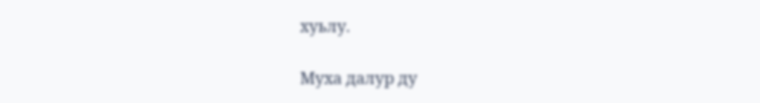хуьлу.

Муха далур ду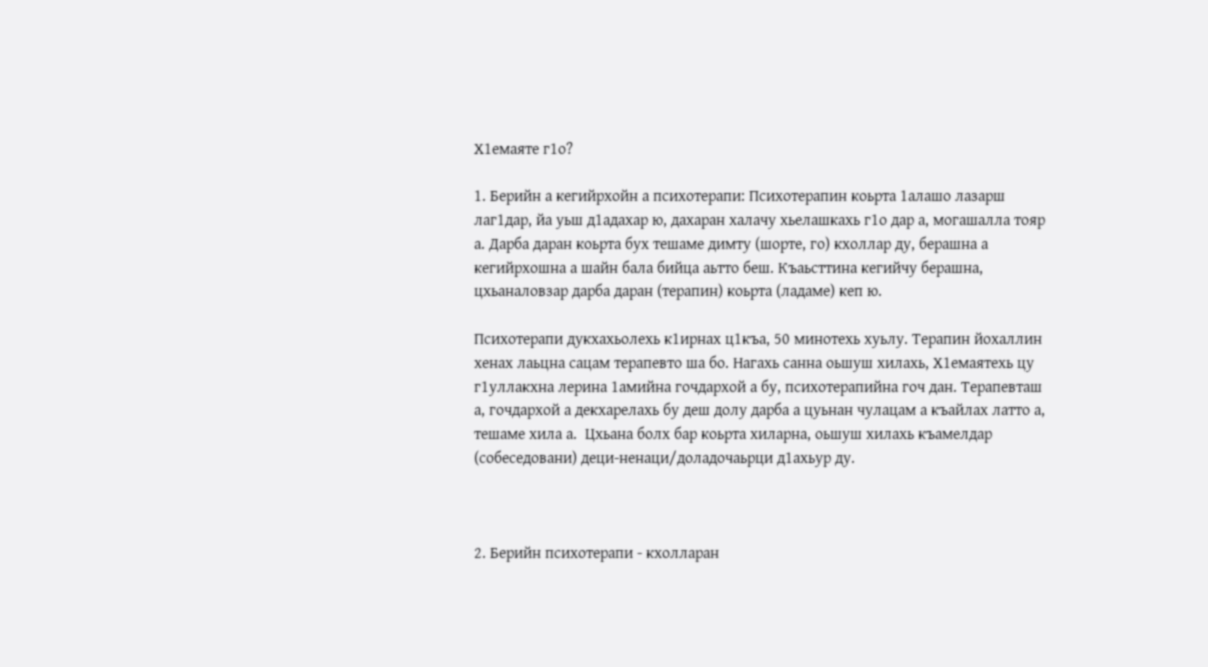Х1емаяте г1о?

1. Берийн а кегийрхойн а психотерапи: Психотерапин коьрта 1алашо лазарш лаг1дар, йа уьш д1адахар ю, дахаран халачу хьелашкахь г1о дар а, могашалла тояр а. Дарба даран коьрта бух тешаме димту (шорте, го) кхоллар ду, берашна а кегийрхошна а шайн бала бийца аьтто беш. Къаьсттина кегийчу берашна, цхьаналовзар дарба даран (терапин) коьрта (ладаме) кеп ю.

Психотерапи дукхахьолехь к1ирнах ц1къа, 50 минотехь хуьлу. Терапин йохаллин хенах лаьцна сацам терапевто ша бо. Нагахь санна оьшуш хилахь, Х1емаятехь цу г1уллакхна лерина 1амийна гочдархой а бу, психотерапийна гоч дан. Терапевташ а, гочдархой а декхарелахь бу деш долу дарба а цуьнан чулацам а къайлах латто а, тешаме хила а.  Цхьана болх бар коьрта хиларна, оьшуш хилахь къамелдар (собеседовани) деци-ненаци/доладочаьрци д1ахьур ду.



2. Берийн психотерапи - кхолларан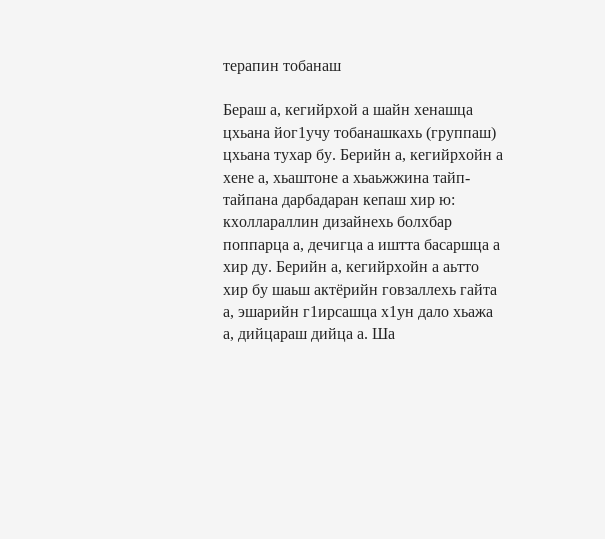терапин тобанаш

Бераш а, кегийрхой а шайн хенашца цхьана йог1учу тобанашкахь (группаш) цхьана тухар бу. Берийн а, кегийрхойн а хене а, хьаштоне а хьаьжжина тайп-тайпана дарбадаран кепаш хир ю: кхоллараллин дизайнехь болхбар поппарца а, дечигца а иштта басаршца а хир ду. Берийн а, кегийрхойн а аьтто хир бу шаьш актёрийн говзаллехь гайта а, эшарийн г1ирсашца х1ун дало хьажа а, дийцараш дийца а. Ша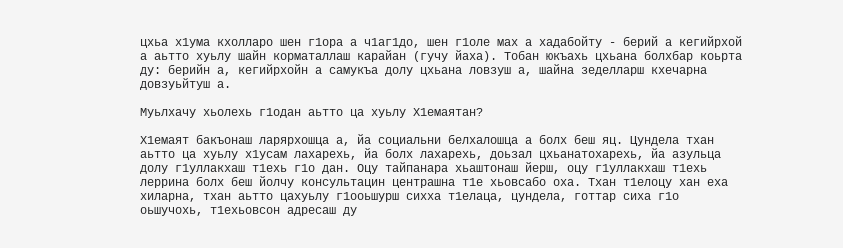цхьа х1ума кхолларо шен г1ора а ч1аг1до, шен г1оле мах а хадабойту - берий а кегийрхой а аьтто хуьлу шайн корматаллаш карайан (гучу йаха). Тобан юкъахь цхьана болхбар коьрта ду: берийн а, кегийрхойн а самукъа долу цхьана ловзуш а, шайна зеделларш кхечарна довзуьйтуш а.

Муьлхачу хьолехь г1одан аьтто ца хуьлу Х1емаятан?

Х1емаят бакъонаш ларярхошца а, йа социальни белхалошца а болх беш яц. Цундела тхан аьтто ца хуьлу х1усам лахарехь, йа болх лахарехь, доьзал цхьанатохарехь, йа азульца долу г1уллакхаш т1ехь г1о дан. Оцу тайпанара хьаштонаш йерш, оцу г1уллакхаш т1ехь леррина болх беш йолчу консультацин центрашна т1е хьовсабо оха. Тхан т1елоцу хан еха хиларна, тхан аьтто цахуьлу г1ооьшурш сихха т1елаца, цундела, готтар сиха г1о оьшучохь, т1ехьовсон адресаш ду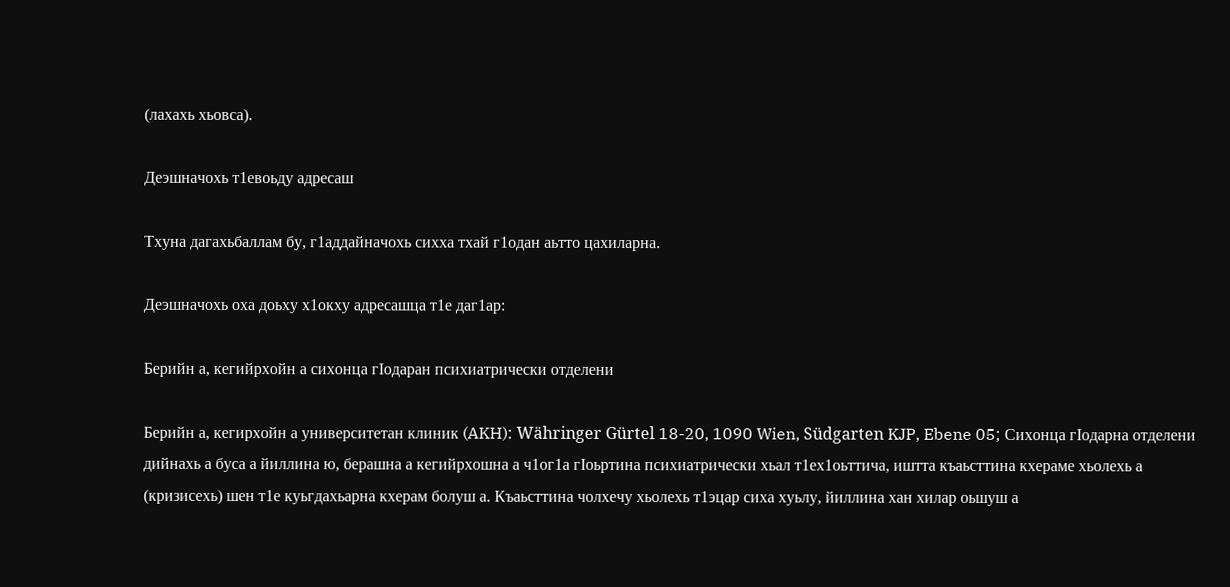(лахахь хьовса).

Деэшначохь т1евоьду адресаш

Тхуна дагахьбаллам бу, г1аддайначохь сихха тхай г1одан аьтто цахиларна.

Деэшначохь оха доьху х1окху адресашца т1е даг1ар:

Берийн а, кегийрхойн а сихонца гӀодаран психиатрически отделени

Берийн а, кегирхойн а университетан клиник (AKH): Währinger Gürtel 18-20, 1090 Wien, Südgarten KJP, Ebene 05; Сихонца гӀодарна отделени дийнахь а буса а йиллина ю, берашна а кегийрхошна а ч1ог1а гӀоьртина психиатрически хьал т1ех1оьттича, иштта къаьсттина кхераме хьолехь а (кризисехь) шен т1е куьгдахьарна кхерам болуш а. Къаьсттина чолхечу хьолехь т1эцар сиха хуьлу, йиллина хан хилар оьшуш а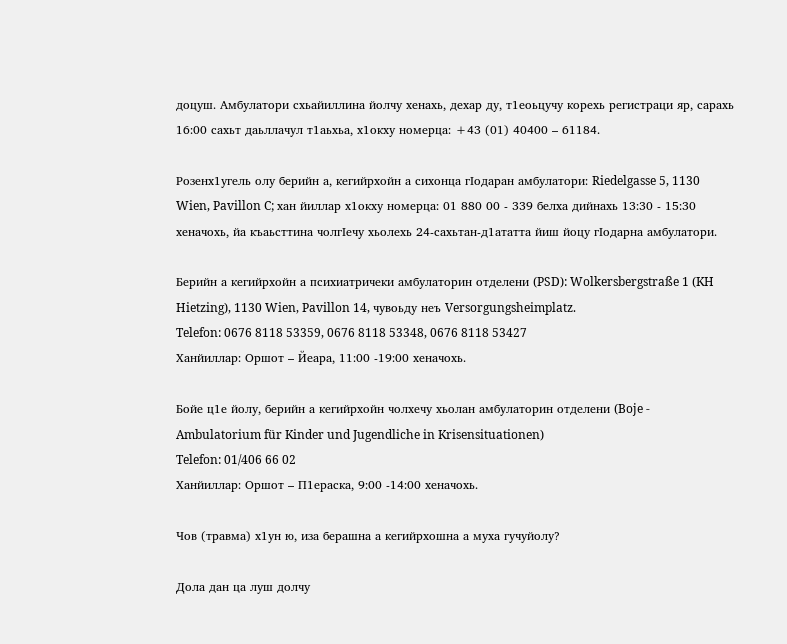доцуш. Амбулатори схьайиллина йолчу хенахь, дехар ду, т1еоьцучу корехь регистраци яр, сарахь 16:00 сахьт даьллачул т1аьхьа, х1окху номерца: +43 (01) 40400 – 61184.

Розенх1угель олу берийн а, кегийрхойн а сихонца гӀодаран амбулатори: Riedelgasse 5, 1130 Wien, Pavillon C; хан йиллар х1окху номерца: 01 880 00 - 339 белха дийнахь 13:30 - 15:30 хеначохь, йа къаьсттина чолгӀечу хьолехь 24-сахьтан-д1ататта йиш йоцу гӀодарна амбулатори.

Берийн а кегийрхойн а психиатричеки амбулаторин отделени (PSD): Wolkersbergstraße 1 (KH Hietzing), 1130 Wien, Pavillon 14, чувоьду неъ Versorgungsheimplatz.
Telefon: 0676 8118 53359, 0676 8118 53348, 0676 8118 53427
Ханйиллар: Оршот – Йеара, 11:00 -19:00 хеначохь.

Бойе ц1е йолу, берийн а кегийрхойн чолхечу хьолан амбулаторин отделени (Boje - Ambulatorium für Kinder und Jugendliche in Krisensituationen)
Telefon: 01/406 66 02
Ханйиллар: Оршот – П1ераска, 9:00 -14:00 хеначохь.

Чов (травма) х1ун ю, иза берашна а кегийрхошна а муха гучуйолу?

Дола дан ца луш долчу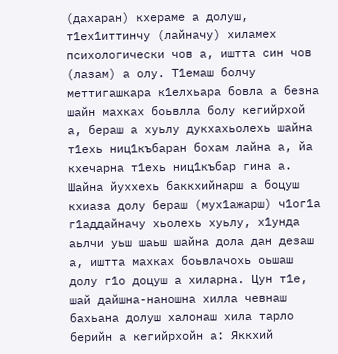(дахаран) кхераме а долуш, т1ех1иттинчу (лайначу) хиламех психологически чов а, иштта син чов (лазам) а олу. Т1емаш болчу меттигашкара к1елхьара бовла а безна шайн махках боьвлла болу кегийрхой а, бераш а хуьлу дукхахьолехь шайна т1ехь ниц1къбаран бохам лайна а, йа кхечарна т1ехь ниц1къбар гина а. Шайна йуххехь баккхийнарш а боцуш кхиаза долу бераш (мух1ажарш) ч1ог1а г1аддайначу хьолехь хуьлу, х1унда аьлчи уьш шаьш шайна дола дан дезаш а, иштта махках боьвлачохь оьшаш долу г1о доцуш а хиларна. Цун т1е, шай дайшна-наношна хилла чевнаш бахьана долуш халонаш хила тарло берийн а кегийрхойн а: Яккхий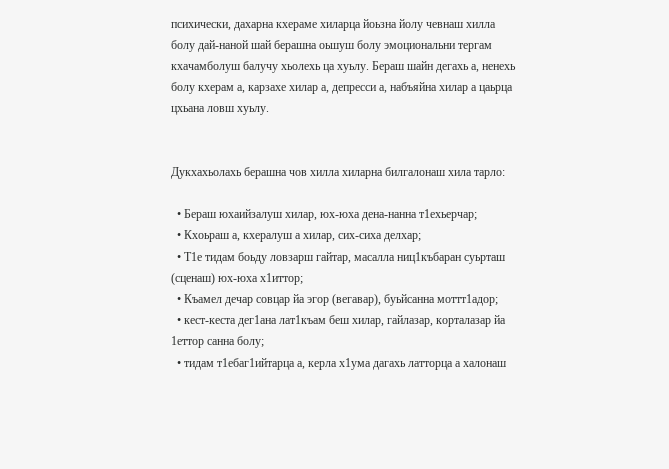психически, дахарна кхераме хиларца йоьзна йолу чевнаш хилла болу дай-наной шай берашна оьшуш болу эмоциональни тергам кхачамболуш балучу хьолехь ца хуьлу. Бераш шайн дегахь а, ненехь болу кхерам а, карзахе хилар а, депресси а, набъяйна хилар а цаьрца цхьана ловш хуьлу.


Дукхахьолахь берашна чов хилла хиларна билгалонаш хила тарло:

  • Бераш юхаийзалуш хилар, юх-юха дена-нанна т1ехьерчар;
  • Кхоьраш а, кхералуш а хилар, сих-сиха делхар;
  • Т1е тидам боьду ловзарш гайтар, масалла ниц1къбаран суьрташ (сценаш) юх-юха х1иттор;
  • Къамел дечар совцар йа эгор (вегавар), буьйсанна моттт1адор;
  • кест-кеста дег1ана лат1къам беш хилар, гайлазар, корталазар йа 1еттор санна болу;
  • тидам т1ебаг1ийтарца а, керла х1ума дагахь латторца а халонаш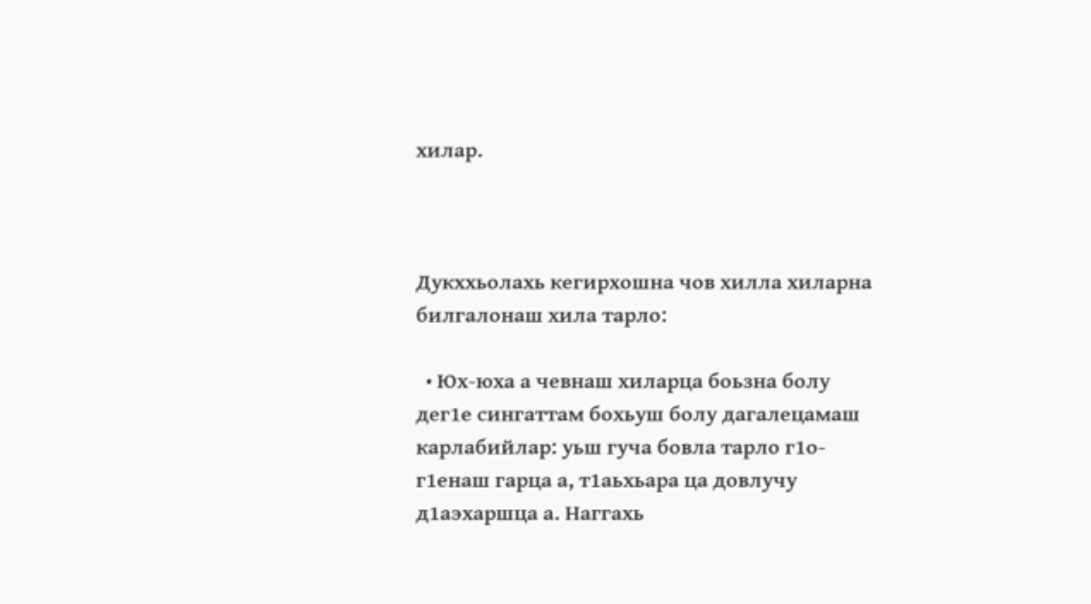хилар.



Дукххьолахь кегирхошна чов хилла хиларна билгалонаш хила тарло:

  • Юх-юха а чевнаш хиларца боьзна болу дег1е сингаттам бохьуш болу дагалецамаш карлабийлар: уьш гуча бовла тарло г1о-г1енаш гарца а, т1аьхьара ца довлучу д1аэхаршца а. Наггахь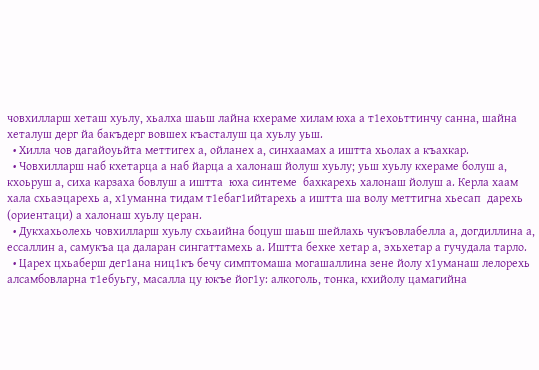човхилларш хеташ хуьлу, хьалха шаьш лайна кхераме хилам юха а т1ехоьттинчу санна, шайна хеталуш дерг йа бакъдерг вовшех къасталуш ца хуьлу уьш.
  • Хилла чов дагайоуьйта меттигех а, ойланех а, синхаамах а иштта хьолах а къахкар.
  • Човхилларш наб кхетарца а наб йарца а халонаш йолуш хуьлу; уьш хуьлу кхераме болуш а, кхоьруш а, сиха карзаха бовлуш а иштта  юха синтеме  бахкарехь халонаш йолуш а. Керла хаам  хала схьаэцарехь а, х1уманна тидам т1ебаг1ийтарехь а иштта ша волу меттигна хьесап  дарехь (ориентаци) а халонаш хуьлу церан.
  • Дукхахьолехь човхилларш хуьлу схьаийна боцуш шаьш шейлахь чукъовлабелла а, догдиллина а, ессаллин а, самукъа ца даларан сингаттамехь а. Иштта бехке хетар а, эхьхетар а гучудала тарло.
  • Царех цхьаберш дег1ана ниц1къ бечу симптомаша могашаллина зене йолу х1уманаш лелорехь алсамбовларна т1ебуьгу, масалла цу юкъе йог1у: алкоголь, тонка, кхийолу цамагийна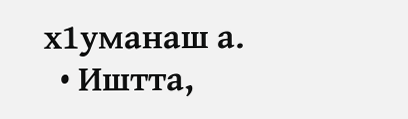х1уманаш а.
  • Иштта,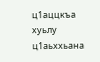ц1аццкъа хуьлу ц1аьххьана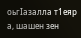оьгӀазалла т1еяр а, шашен зен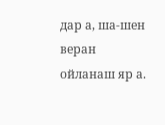дар а, ша-шен веран ойланаш яр а.